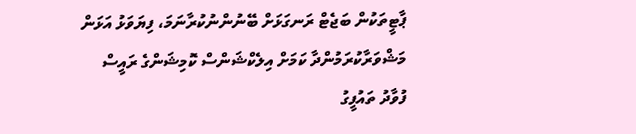ޕާޓީތަކުން ބަޖެޓް ރަނގަޅަށް ބޭނުންނުކުރާނަމަ، ފިޔަވަޅު އަޅަން މަޝްވަރާކުރަމުންދާ ކަމަށް އިލެކްޝަންސް ކޮމިޝަންގެ ރައީސް ފުވާދު ތައުފީގު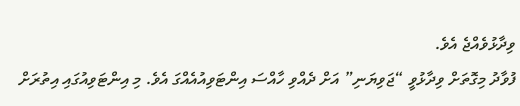ވިދާޅުވެއްޖެ އެވެ.
ފުވާދު މިގޮތަށް ވިދާޅުވީ “ޖަވިޔަނި” އަށް ދެއްވި ހާއްސަ އިންޓަވިއުއެއްގަ އެވެ. މި އިންޓަވިއުގައި އިތުރަށް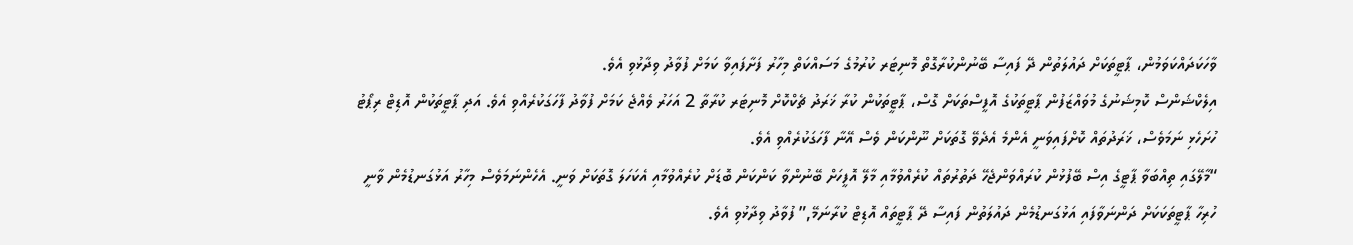ވާހަކަދައްކަވަމުން، ޕާޓީތަކަށް ދައުލަތުން ދޭ ފައިސާ ބޭނުންކުރާގޮތް މޮނިޓަރ ކުރުމުގެ މަސައްކަތް މިހާރު ފަށާފައިވާ ކަމަށް ފުވާދު ވިދާޅުވި އެވެ.
އިލެކްޝަންސް ކޮމިޝަނުގެ މުވައްޒަފުން ޕާޓީތަކުގެ އޮފީސްތަކަށް ގޮސް، ޕާޓީތަކުން ކުރާ ޚަރަދު ޗެކްކޮށް މޮނިޓަރ ކުރާތާ 2 އަހަރު ވެއްޖެ ކަމަށް ފުވާދު ފާހަގަކުރެއްވި އެވެ. އަދި ޕާޓީތަކުން އޮޑިޓް ރިޕޯޓު ހުށަހެޅި ނަމަވެސް، ޚަރަދުތައް ކޮށްފައިވަނީ އެންމެ އެދެވޭ ގޮތަކަށް ނޫންކަން ވެސް އޭނާ ފާހަގަކުރެއްވި އެވެ.
“މާލޭގައި ތިއްބަވާ ޕާޓީގެ އިސް ބޭފުޅުން ކުރައްވަންޖެހޭ ދަތުރުތައް ކުރެއްވުމާއި މާލޭ އޮފީހަށް ބޭނުންވާ ކަންކަން ބޮޑަށް ކުރެއްވުމާއި އެކަހަލަ ގޮތަކަށް ވަނީ. އެހެންނަމަވެސް މިހާރު އަޅުގަނޑުމެން ވާނީ ހުރިހާ ޕާޓީތަކަކަށް ދަންނަވާފައި އަޅުގަނޑުމެން ދައުލަތުން ފައިސާ ދޭ ޕާޓީތައް އޮޑިޓް ކުރާނަމޭ,” ފުވާދު ވިދާޅުވި އެވެ.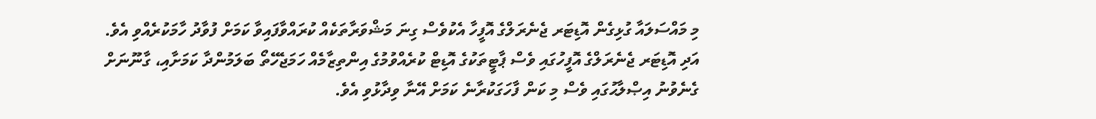މި މައްސަލައާ ގުޅިގެން އޮޑިޓަރ ޖެނެރަލްގެ އޮފީހާ އެކުވެސް ގިނަ މަޝްވަރާތަކެއް ކުރައްވާފައިވާ ކަމަށް ފުވާދު ހާމަކުރެއްވި އެވެ. އަދި އޮޑިޓަރ ޖެނެރަލްގެ އޮފީހުގައި ވެސް ޕާޓީތަކުގެ އޮޑިޓް ކުރެއްވުމުގެ އިންތިޒާމެއް ހަމަޖެހޭތޯ ބަލަމުންދާ ކަމަށާއި، ގާނޫނަށް ގެނެވުނު އިޞްލާޙުގައި ވެސް މި ކަން ފާހަގަކުރާނެ ކަމަށް އޭނާ ވިދާޅުވި އެވެ.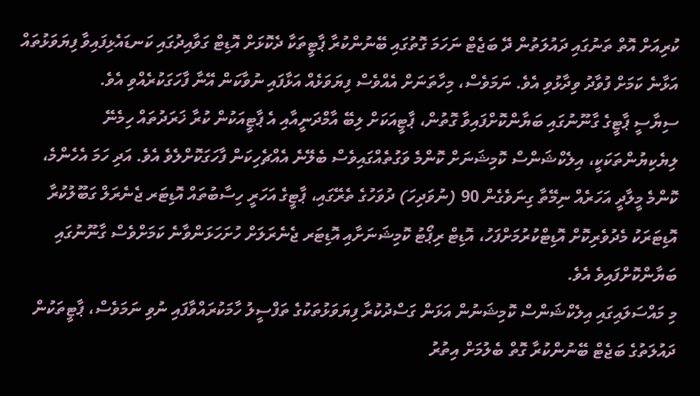ކުރިއަށް އޮތް ތަނުގައި ދައުލަތުން ދޭ ބަޖެޓް ނަހަމަ ގޮތުގައި ބޭނުންކުރާ ޕާޓީތަކާ ދެކޮޅަށް އޮޑިޓް ގަވާއިދުގައި ކަނޑައެޅިފައިވާ ފިޔަވަޅުތައް އަޅާނެ ކަމަށް ފުވާދު ވިދާޅުވި އެވެ. ނަމަވެސް، މިހާތަނަށް އެއްވެސް ފިޔަވަޅެއް އަޅާފައި ނުވާކަން އޭނާ ފާހަގަކުރެއްވި އެވެ.
ސިޔާސީ ޕާޓީގެ ގާނޫނުގައި ބަޔާންކޮށްފައިވާ ގޮތުން، ޕާޓީއަކަށް ލިބޭ އާމްދަނީއާއި އެ ޕާޓީއަކުން ކުރާ ޚަރަދުތައް ހިމެނޭ ލިޔެކިޔުންތަކަކީ، އިލެކްޝަންސް ކޮމިޝަނަށް ކޮންމެ ވަގުތެއްގައިވެސް ބެލޭނެ އެއްޗެހިކަން ފާހަގަކޮށްލެވެ އެވެ. އަދި ހަމަ އެހެންމެ، ކޮންމެ މީލާދީ އަހަރެއް ނިމޭތާ ގިނަވެގެން 90 (ނުވަދިހަ) ދުވަހުގެ ތެރޭގައި، ޕާޓީގެ އަހަރީ ހިސާބުތައް އޮޑިޓަރ ޖެނެރަލް ގަބޫލުކުރާ އޮޑިޓަރަކު މެދުވެރިކޮށް އޮޑިޓްކުރުމަށްފަހު، އޮޑިޓް ރިޕޯޓު ކޮމިޝަނަށާއި އޮޑިޓަރ ޖެނެރަލަށް ހުށަހަޅަންވާނެ ކަމަށްވެސް ގާނޫނުގައި ބަޔާންކޮށްފައިވެ އެވެ.
މި މައްސަލައިގައި އިލެކްޝަންސް ކޮމިޝަނުން އަޅަން ގަސްދުކުރާ ފިޔަވަޅުތަކުގެ ތަފްސީލު ހާމަކުރައްވާފައި ނުވި ނަމަވެސް، ޕާޓީތަކުން ދައުލަތުގެ ބަޖެޓް ބޭނުންކުރާ ގޮތް ބެލުމަށް އިތުރު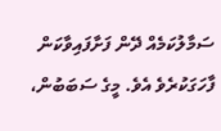ސަމާލުކަމެއް ދޭން ފަށާފައިވާކަން ފާހަގަކުރެވެ އެވެ. މީގެ ސަބަބުން،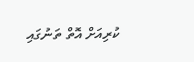ކުރިއަށް އޮތް ތަނުގައި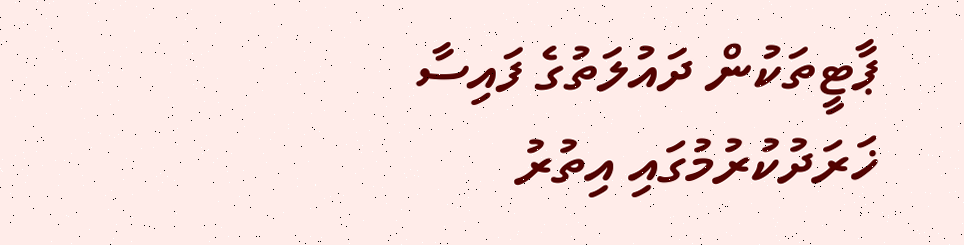ޕާޓީތަކުން ދައުލަތުގެ ފައިސާ ޚަރަދުކުރުމުގައި އިތުރު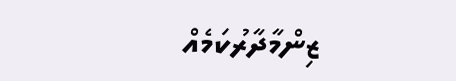ޒިންމާދާރުކަމެއް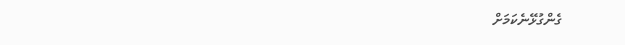ގެންގުޅޭނެކަމަށް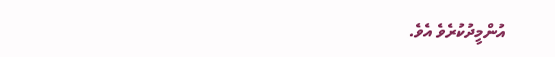އުންމީދުކުރެވެ އެވެ.